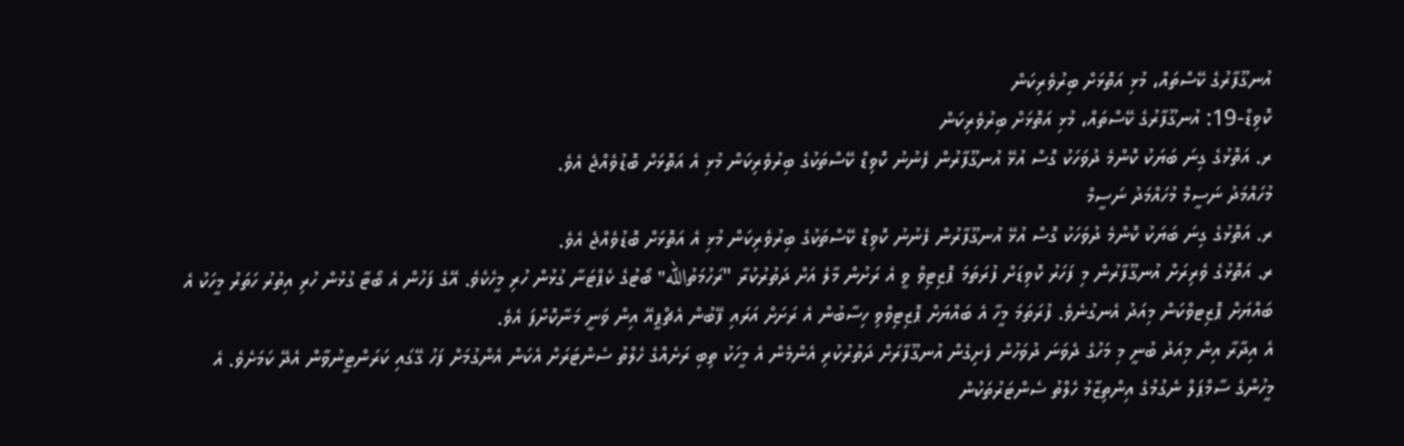އުނގޫފާރުގެ ކޭސްތައް، މުޅި އަތޮޅަށް ބިރުވެރިކަން
ކޮވިޑް-19: އުނގޫފާރުގެ ކޭސްތައް، މުޅި އަތޮޅަށް ބިރުވެރިކަން
ރ. އަތޮޅުގެ ގިނަ ބަޔަކު ކޮންމެ ދުވަހަކު ގޮސް އުޅޭ އުނގޫފާރުން ފެނުނު ކޮވިޑް ކޭސްތަކުގެ ބިރުވެރިކަން މުޅި އެ އަތޮޅަށް ބޮޑުވެއްޖެ އެވެ.
މުހައްމަދު ނަސީމް މުހައްމަދު ނަސީމް
ރ. އަތޮޅުގެ ގިނަ ބަޔަކު ކޮންމެ ދުވަހަކު ގޮސް އުޅޭ އުނގޫފާރުން ފެނުނު ކޮވިޑް ކޭސްތަކުގެ ބިރުވެރިކަން މުޅި އެ އަތޮޅަށް ބޮޑުވެއްޖެ އެވެ.
ރ. އަތޮޅުގެ ވެރިރަށް އުނގޫފާރުން މި ފަހަރު ކޮވިޑަށް ފުރަތަމަ ޕޮޒިޓިވް ވީ އެ ރަށުން މާލެ އަށް ދަތުރުކުރާ "ރަހުމަތުالله" ބޯޓުގެ ކެޕްޓަނާ ގުޅުން ހުރި މީހެކެވެ. އޭގެ ފަހުން އެ ބޯޓާ ގުޅުން ހުރި އިތުރު ހަތަރު މީހަކު އެ ބައްޔަށް ޕޮޒިޓވްކަން މިއަދު އެނގުނެވެ. ފުރަތަމަ މީހާ އެ ބައްޔަށް ޕޮޒިޓިވްވި ހިސާބުން އެ ރަށަށް އަރައި ފޭބުން އެޗްޕީއޭ އިން ވަނީ މަނާކޮށްފަ އެވެ.
އެ އިދާރާ އިން މިއަދު ބުނީ މި މަހުގެ ދެވަނަ ދުވަހުން ފެށިގެން އުނގޫފާރަށް ދަތުރުކުރި އެންމެން އެ މީހަކު ތިބި ރަށެއްގެ ހެލްތު ސެންޓަރަށް އެކަން އެންގުމަށް ފަހު ގޭގައި ކަރަންޓީނުވާން އެދޭ ކަމަށެވެ. އެ މީހުންގެ ސާމްޕަލް ނެގުމުގެ އިންތިޒާމު ހެލްތު ސެންޓަރުތަކުން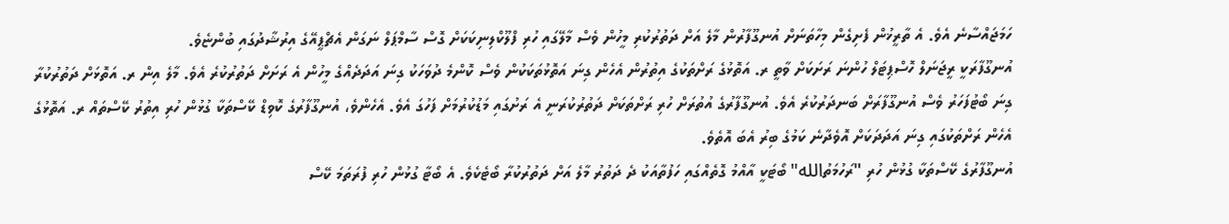ހަމަޖައްސާނެ އެވެ. އެ ތާރީޚުން ފެށިގެން މިހާތަނަށް އުނގޫފާރުން މާލެ އަށް ދަތުރުކުރި މީހުން ވެސް މާލޭގައި ހުރި ފްލޫކްލިނިކަކަށް ގޮސް ސާމްޕަލް ނަގަން އެޗްޕީއޭގެ އިރުޝާދުގައި ބުންޏެވެ.
އުނގޫފާރަކީ ރީޖަނަލް ހޮސްޕިޓަލް ހުންނަ ރަށަކަށް ވާތީ ރ. އަތޮޅުގެ ރަށްތަކުގެ އިތުރުން އެހެން ގިނަ އަތޮޅުތަކަކުން ވެސް ކޮންމެ ދުވަހަކު ގިނަ އަދަދެއްގެ މީހުން އެ ރަށަށް ދަތުރުކުރެ އެވެ. މާލެ އިން ރ. އަތޮޅަށް ދަތުރުކުރާ ގިނަ ބޯޓުފަހަރު ވެސް އުނގޫފާރަށް ބަނދަރުކުރެ އެވެ. އުނގޫފާރުގެ އުތުރަށް ހުރި ރަށްތަކަށް ދަތުރުކުރަނީ އެ ރަށުގައި މަޑުކުރުމަށް ފަހުގަ އެވެ. އެހެންވެ، އުނގޫފާރުގެ ކޮވިޑް ކޭސްތަކާ ގުޅުން ހުރި އިތުރު ކޭސްތައް ރ. އަތޮޅުގެ އެހެން ރަށްތަކުގައި ގިނަ އަދަދަކަށް އޮވެދާނެ ކަމުގެ ބިރު އެބަ އޮތެވެ.
އުނގޫފާރުގެ ކޭސްތަކާ ގުޅުން ހުރި "ރަހުމަތުالله" ބޯޓަކީ އާއްމު ގޮތެއްގައި ހަފުތާއަކު ދެ ދަތުރު މާލެ އަށް ދަތުރުކުރާ ބޯޓެކެވެ. އެ ބޯޓާ ގުޅުން ހުރި ފުރަތަމަ ކޭސް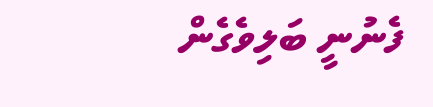ފެނުނީ ބަލިވެގެން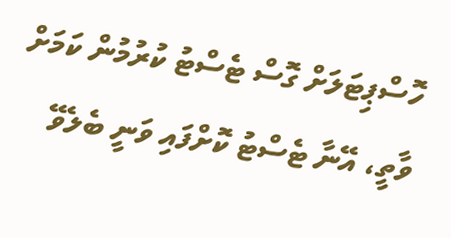ހޮސްޕިޓަލަށް ގޮސް ޓެސްޓު ކުރުމުން ކަމަށް ވާތީ، އޭނާ ޓެސްޓު ކޮށްފައި ވަނީ ބެލެވޭ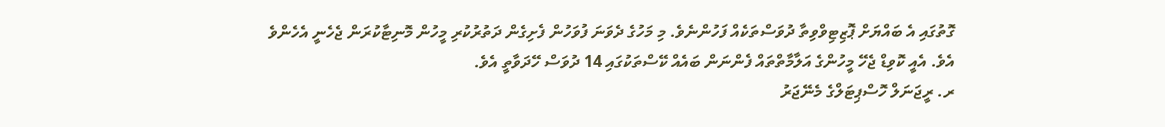ގޮތުގައި އެ ބައްޔަށް ޕޮޒިޓިވްވިތާ ދުވަސްތަކެއް ފަހުންނެވެ. މި މަހުގެ ދެވަނަ ފުވަހުން ފެށިގެން ދަތުރުކުރި މީހުން މޮނިޓާކުރަން ޖެހެނީ އެހެންވެ އެވެ. އެއީ ކޮވިޑް ޖެހޭ މީހުންގެ އަލާމާތްތައް ފެންނަން ބައެއް ކޭސްތަކުގައި 14 ދުވަސް ހޭދަވާތީ އެވެ.
ރ. ރީޖަނަލް ހޮސްޕިޓަލްގެ މެނޭޖަރު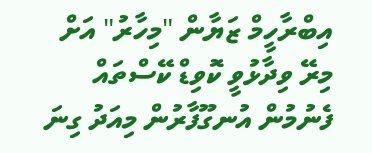އިބްރާހީމް ޒަޔާން "މިހާރު" އަށް މިރޭ ވިދާޅުވީ ކޮވިޑް ކޭސްތައް ފެނުމުން އުނގޫފާރުން މިއަދު ގިނަ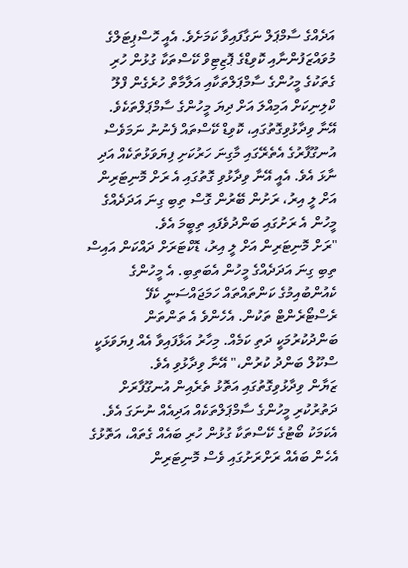އަދެއްގެ ސާމްޕަލް ނަގާފައިވާ ކަމަށެވެ. އެއީ ހޮސްޕިޓަލްގެ މުވައްޒަފުންނާއި ކޮވިޑްގެ ޕޮޒިޓިވް ކޭސްތަކާ ގުޅުން ހުރި ގެތަކުގެ މީހުންގެ ސާމްޕަލްތަކާއި އަލާމާތް ހުރެގެން ފްލޫ ކްލިނިކަށް އަމިއްލަ އަށް ދިޔަ މީހުންގެ ސާމްޕަލްތަކެވެ.
އޭނާ ވިދާޅުވިގޮތުގައި، ކޮވިޑް ކޭސްތައް ފެނުނު ނަމަވެސް އުނގޫފާރުގެ އެތެރޭގައި މާގިނަ ހަރުކަށި ފިޔަވަޅުތަކެއް އަދި ނާޅަ އެވެ. އެއީ އޭނާ ވިދާޅުވި ގޮތުގައި އެ ރަށް މޮނިޓަރިން އަށް ލީ އިރު، ރަށުން ބޭރުން ގޮސް ތިބި ގިނަ އަދަދެއްގެ މީހުން އެ ރަށުގައި ބަންދުވެފައި ތިބީމަ އެވެ.
"ރަށް މޮނިޓަރިން އަށް ލީ އިރު، ޑޮކްޓަރަށް ދައްކަން އައިސް ތިބި ގިނަ އަދަދެއްގެ މީހުން އެބަތިބި. އެ މީހުންގެ ކެއުންބުއިމުގެ ކަންތައްތައް ހަމަޖައްސަނީ ކެފޭ ރެސްޓޯރެންޓް ތަކުން. އެހެންވެ އެ ތަންތަން ބަންދުކުރުމަކީ ދަތި ކަމެއް. މިހާރު އަޅާފައިވާ އެއް ފިޔަވަޅަކީ ސްކޫލް ބަންދު ކުރުން،" އޭނާ ވިދާޅުވި އެވެ.
ޒަޔާން ވިދާޅުވިގޮތުގައި އަތޮޅު ތެރެއިން އުނގޫފާރަށް ދަތުރުކުރި މީހުންގެ ސާމްޕަލްތަކެއް އަދިއެއް ނުނަގަ އެވެ. އެކަމަކު ބޯޓުގެ ކޭސްތަކާ ގުޅުން ހުރި ބައެއް ގެތައް، އަތޮޅުގެ އެހެން ބައެއް ރަށްރަށުގައި ވެސް މޮނިޓަރިން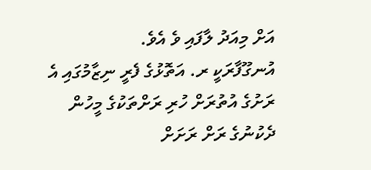އަށް މިއަދު ލާފައި ވެ އެވެ.
އުނގޫފާރަކީ ރ. އަތޮޅުގެ ފެރީ ނިޒާމުގައި އެ ރަށުގެ އުތުރަށް ހުރި ރަށްތަކުގެ މީހުން ދެކުނުގެ ރަށް ރަށަށް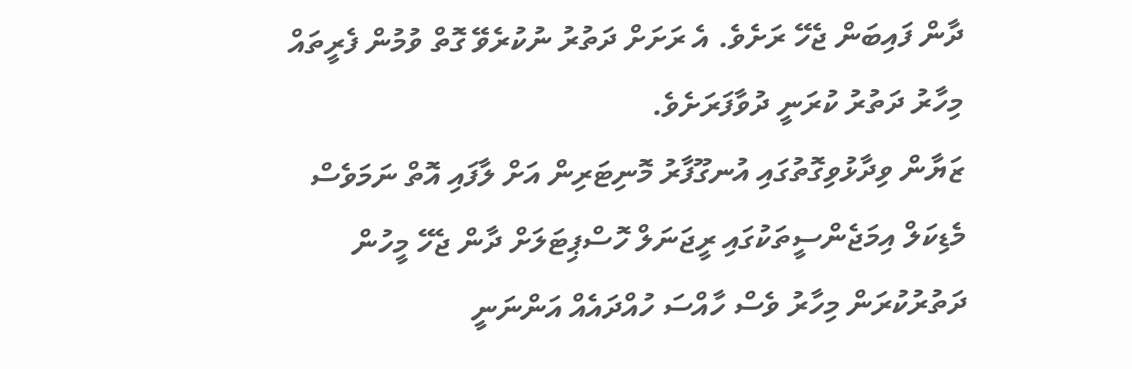ދާން ފައިބަން ޖެހޭ ރަށެވެ. އެ ރަށަށް ދަތުރު ނުކުރެވޭ ގޮތް ވުމުން ފެރީތައް މިހާރު ދަތުރު ކުރަނީ ދުވާފަރަށެވެ.
ޒަޔާން ވިދާޅުވިގޮތުގައި އުނގޫފާރު މޮނިޓަރިން އަށް ލާފައި އޮތް ނަމަވެސް މެޑިކަލް އިމަޖެންސީތަކުގައި ރީޖަނަލް ހޮސްޕިޓަލަށް ދާން ޖެހޭ މީހުން ދަތުރުކުރަން މިހާރު ވެސް ހާއްސަ ހުއްދައެއް އަންނަނީ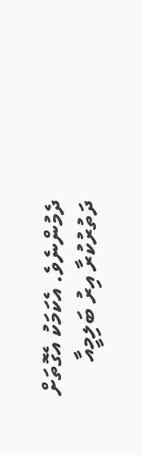ދެމުންނެވެ. އެކަމަކު އެގޮތަށް ދަތުރުކުރާ އިރު ބަލިމީއާ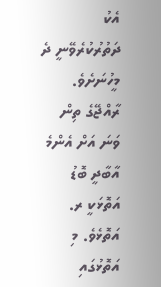އެކު ދަތުރުކުރެވޭނީ ދެ މީހުނަށެވެ.
ރާއްޖޭގެ ތިން ވަނަ އަށް އެންމެ އާބާދީ ބޮޑު އަތޮޅަކީ ރ. އަތޮޅެވެ. މި އަތޮޅުގައި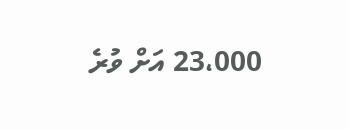23،000 އަށް ވުރެ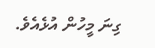ގިނަ މީހުން އުޅެއެވެ.